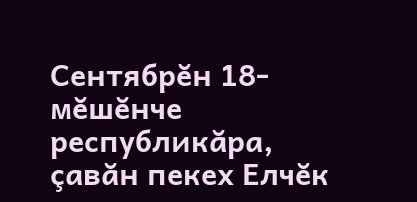Сентябрĕн 18-мĕшĕнче республикăра, çавăн пекех Елчĕк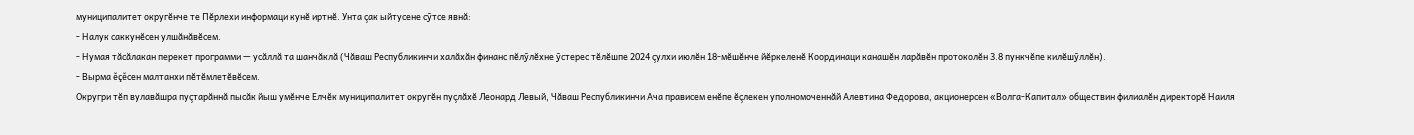муниципалитет округĕнче те Пĕрлехи информаци кунĕ иртнĕ. Унта çак ыйтусене сỹтсе явнă:
- Налук саккунĕсен улшăнăвĕсем.
- Нумая тăсăлакан перекет программи — усăллă та шанчăклă (Чăваш Республикинчи халăхăн финанс пĕлỹлĕхне ỹстерес тĕлĕшпе 2024 çулхи июлĕн 18-мĕшĕнче йĕркеленĕ Координаци канашĕн ларăвĕн протоколĕн 3.8 пункчĕпе килĕшỹллĕн).
- Вырма ĕçĕсен малтанхи пĕтĕмлетĕвĕсем.
Округри тĕп вулавăшра пуçтарăннă пысăк йыш умĕнче Елчĕк муниципалитет округĕн пуçлăхĕ Леонард Левый, Чăваш Республикинчи Ача прависем енĕпе ĕçлекен уполномоченнăй Алевтина Федорова, акционерсен «Волга-Капитал» обществин филиалĕн директорĕ Наиля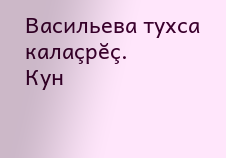Васильева тухса калаçрĕç.
Кун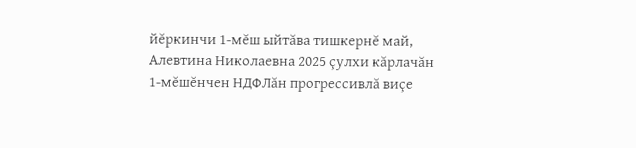йĕркинчи 1-мĕш ыйтăва тишкернĕ май, Алевтина Николаевна 2025 çулхи кăрлачăн 1-мĕшĕнчен НДФЛăн прогрессивлă виçе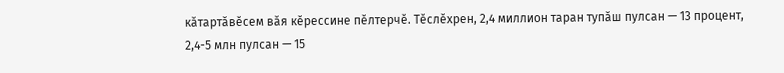кăтартăвĕсем вăя кĕрессине пĕлтерчĕ. Тĕслĕхрен, 2,4 миллион таран тупăш пулсан — 13 процент, 2,4-5 млн пулсан — 15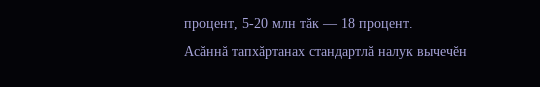процент, 5-20 млн тăк — 18 процент.
Асăннă тапхăртанах стандартлă налук вычечĕн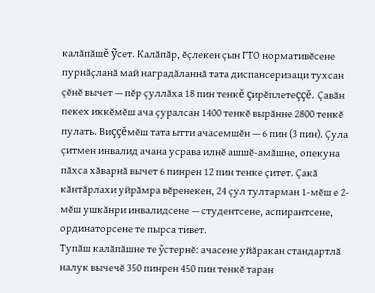калăпăшĕ ỹсет. Калăпăр, ĕçлекен çын ГТО нормативĕсене пурнăçланă май наградăланнă тата диспансеризаци тухсан çĕнĕ вычет — пĕр çуллăха 18 пин тенкĕ çирĕплетеççĕ. Çавăн пекех иккĕмĕш ача çуралсан 1400 тенкĕ вырăнне 2800 тенкĕ пулать. Виççĕмĕш тата ытти ачасемшĕн — 6 пин (3 пин). Çула çитмен инвалид ачана усрава илнĕ ашшĕ-амăшне, опекуна пăхса хăварнă вычет 6 пинрен 12 пин тенке çитет. Çакă кăнтăрлахи уйрăмра вĕренекен, 24 çул тултарман 1-мĕш е 2-мĕш ушкăнри инвалидсене — студентсене, аспирантсене, ординаторсене те пырса тивет.
Тупăш калăпăшне те ỹстернĕ: ачасене уйăракан стандартлă налук вычечĕ 350 пинрен 450 пин тенкĕ таран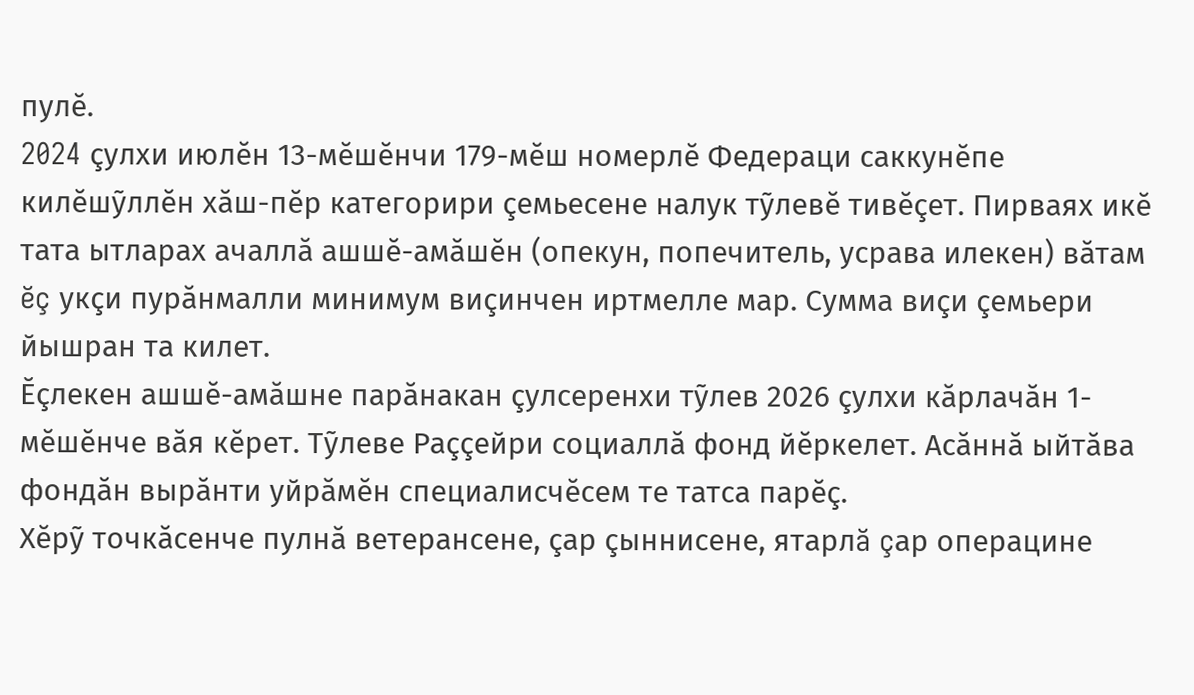пулĕ.
2024 çулхи июлĕн 13-мĕшĕнчи 179-мĕш номерлĕ Федераци саккунĕпе килĕшỹллĕн хăш-пĕр категорири çемьесене налук тỹлевĕ тивĕçет. Пирваях икĕ тата ытларах ачаллă ашшĕ-амăшĕн (опекун, попечитель, усрава илекен) вăтам ĕç укçи пурăнмалли минимум виçинчен иртмелле мар. Сумма виçи çемьери йышран та килет.
Ĕçлекен ашшĕ-амăшне парăнакан çулсеренхи тỹлев 2026 çулхи кăрлачăн 1-мĕшĕнче вăя кĕрет. Тỹлеве Раççейри социаллă фонд йĕркелет. Асăннă ыйтăва фондăн вырăнти уйрăмĕн специалисчĕсем те татса парĕç.
Хĕрỹ точкăсенче пулнă ветерансене, çар çыннисене, ятарлă çар операцине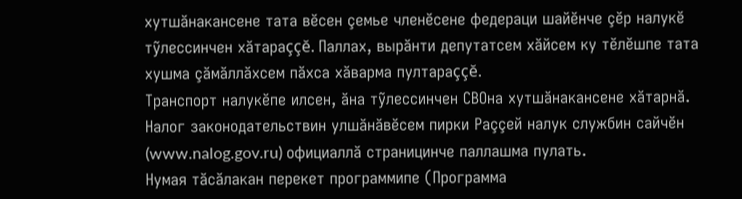хутшăнакансене тата вĕсен çемье членĕсене федераци шайĕнче çĕр налукĕ тỹлессинчен хăтараççĕ. Паллах, вырăнти депутатсем хăйсем ку тĕлĕшпе тата хушма çăмăллăхсем пăхса хăварма пултараççĕ.
Транспорт налукĕпе илсен, ăна тỹлессинчен СВОна хутшăнакансене хăтарнă.
Налог законодательствин улшăнăвĕсем пирки Раççей налук службин сайчĕн (www.nalog.gov.ru) официаллă страницинче паллашма пулать.
Нумая тăсăлакан перекет программипе (Программа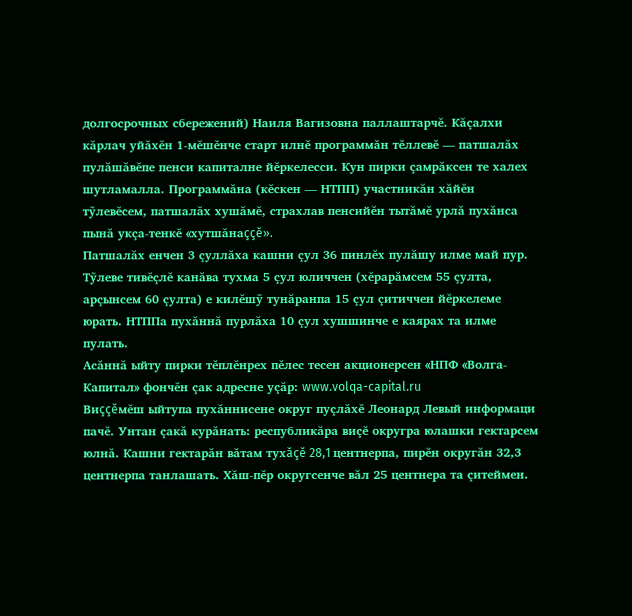долгосрочных сбережений) Наиля Вагизовна паллаштарчĕ. Кăçалхи кăрлач уйăхĕн 1-мĕшĕнче старт илнĕ программăн тĕллевĕ — патшалăх пулăшăвĕпе пенси капиталне йĕркелесси. Кун пирки çамрăксен те халех шутламалла. Программăна (кĕскен — НТПП) участникăн хăйĕн тỹлевĕсем, патшалăх хушăмĕ, страхлав пенсийĕн тытăмĕ урлă пухăнса пынă укçа-тенкĕ «хутшăнаççĕ».
Патшалăх енчен 3 çуллăха кашни çул 36 пинлĕх пулăшу илме май пур. Тỹлеве тивĕçлĕ канăва тухма 5 çул юличчен (хĕрарăмсем 55 çулта, арçынсем 60 çулта) е килĕшỹ тунăранпа 15 çул çитиччен йĕркелеме юрать. НТППа пухăннă пурлăха 10 çул хушшинче е каярах та илме пулать.
Асăннă ыйту пирки тĕплĕнрех пĕлес тесен акционерсен «НПФ «Волга-Капитал» фончĕн çак адресне уçăр: www.volqa-capital.ru
Виççĕмĕш ыйтупа пухăннисене округ пуçлăхĕ Леонард Левый информаци пачĕ. Унтан çакă курăнать: республикăра виçĕ округра юлашки гектарсем юлнă. Кашни гектарăн вăтам тухăçĕ 28,1 центнерпа, пирĕн округăн 32,3 центнерпа танлашать. Хăш-пĕр округсенче вăл 25 центнера та çитеймен.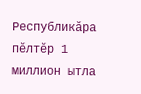Республикăра пĕлтĕр 1 миллион ытла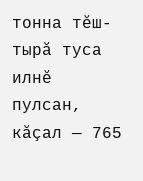тонна тĕш-тырă туса илнĕ пулсан, кăçал — 765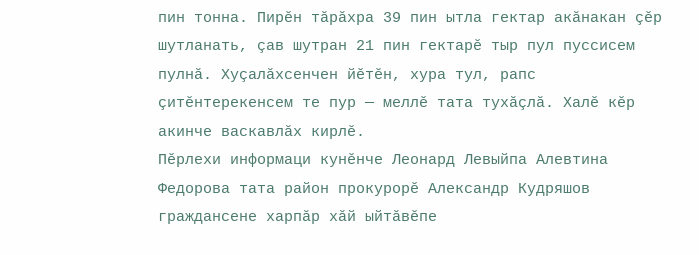пин тонна. Пирĕн тăрăхра 39 пин ытла гектар акăнакан çĕр шутланать, çав шутран 21 пин гектарĕ тыр пул пуссисем пулнă. Хуçалăхсенчен йĕтĕн, хура тул, рапс çитĕнтерекенсем те пур — меллĕ тата тухăçлă. Халĕ кĕр акинче васкавлăх кирлĕ.
Пĕрлехи информаци кунĕнче Леонард Левыйпа Алевтина Федорова тата район прокурорĕ Александр Кудряшов граждансене харпăр хăй ыйтăвĕпе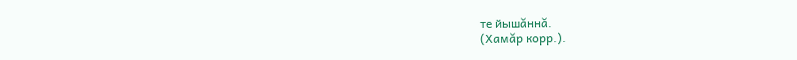те йышăннă.
(Хамăр корр.).